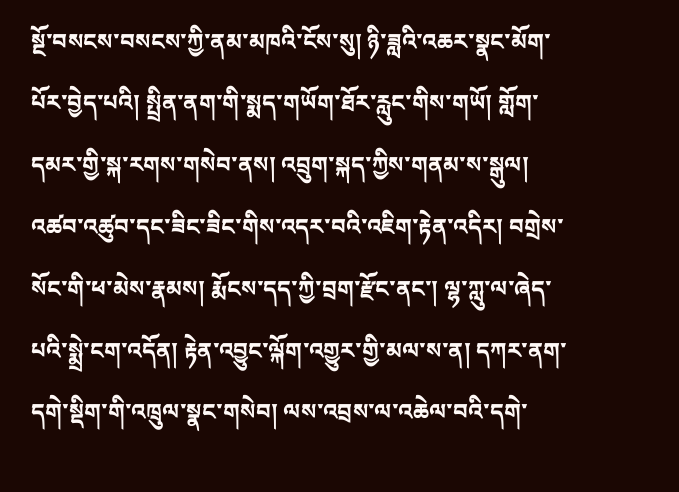སྔོ་བསངས་བསངས་ཀྱི་ནམ་མཁའི་ངོས་སུ། ཉི་ཟླའི་འཆར་སྣང་མོག་པོར་བྱེད་པའི། སྤྲིན་ནག་གི་སྨད་གཡོག་ཐོར་རླུང་གིས་གཡོ། གློག་དམར་གྱི་སྐ་རགས་གསེབ་ནས། འབྲུག་སྐད་ཀྱིས་གནམ་ས་སྒུལ། འཚབ་འཚུབ་དང་ཟིང་ཟིང་གིས་འདར་བའི་འཇིག་རྟེན་འདིར། བགྲེས་སོང་གི་ཕ་མེས་རྣམས། རྨོངས་དད་ཀྱི་བྲག་རྫོང་ནང་། ལྷ་ཀླུ་ལ་ཞེད་པའི་སྨྲེ་ངག་འདོན། རྟེན་འབྱུང་ལྐོག་འགྱུར་གྱི་མལ་ས་ན། དཀར་ནག་དགེ་སྡིག་གི་འཁྲུལ་སྣང་གསེབ། ལས་འབྲས་ལ་འཆེལ་བའི་དགེ་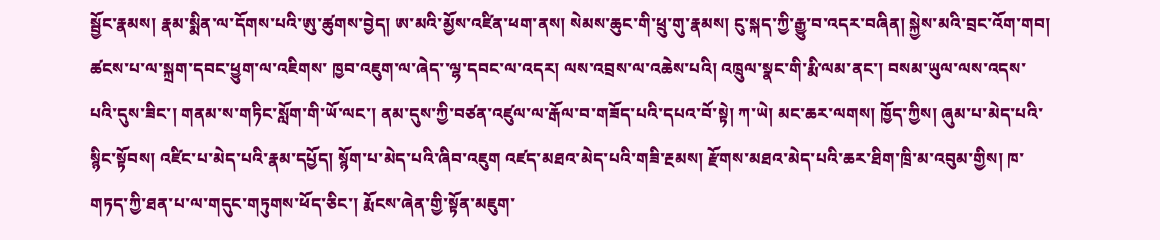སྦྱོང་རྣམས། རྣམ་སྨིན་ལ་དོགས་པའི་ཨུ་ཚུགས་བྱེད། ཨ་མའི་མྱོས་འཛིན་ཕག་ནས། སེམས་ཆུང་གི་ཕྲུ་གུ་རྣམས། ངུ་སྐད་ཀྱི་རྒྱུ་བ་འདར་བཞིན། སྐྱེས་མའི་བྲང་འོག་གབ། ཚངས་པ་ལ་སྐྲག་དབང་ཕྱུག་ལ་འཇིགས་ ཁྱབ་འཇུག་ལ་ཞེད་་ལྷ་དབང་ལ་འདར། ལས་འབྲས་ལ་འཆེས་པའི། འཁྲུལ་སྣང་གི་རྨི་ལམ་ནང་། བསམ་ཡུལ་ལས་འདས་པའི་དུས་ཟིང་། གནམ་ས་གཏིང་སློག་གི་ཡོ་ལང་། ནམ་དུས་ཀྱི་བཙན་འཛུལ་ལ་རྒོལ་བ་གཟོད་པའི་དཔའ་བོ་སྟེ། ཀ་ཡེ། མང་ཆར་ལགས། ཁྱོད་ཀྱིས། ཞུམ་པ་མེད་པའི་སྙིང་སྟོབས། འཛིང་པ་མེད་པའི་རྣམ་དཔྱོད། སྙོག་པ་མེད་པའི་ཞིབ་འཇུག འཛད་མཐའ་མེད་པའི་གཟི་རྔམས། རྫོགས་མཐའ་མེད་པའི་ཆར་ཐིག་ཁྲི་མ་འབུམ་གྱིས། ཁ་གཏད་ཀྱི་ཐན་པ་ལ་གདུང་གཏུགས་ཕོད་ཅིང་། རྨོངས་ཞེན་གྱི་སྟོན་མཇུག་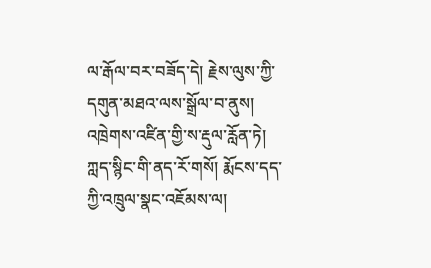ལ་རྒོལ་བར་བཟོད་དེ། རྗེས་ལུས་ཀྱི་དགུན་མཐའ་ལས་སྒྲོལ་བ་ནུས། འཁྲེགས་འཛིན་གྱི་ས་རྡུལ་རློན་ཏེ། ཀླད་སྙིང་གི་ནད་རོ་གསོ། རྨོངས་དད་ཀྱི་འཁྲུལ་སྣང་འཇོམས་ལ།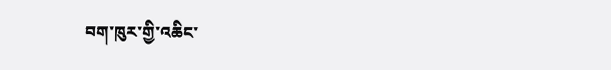བག་ཁུར་གྱི་འཆིང་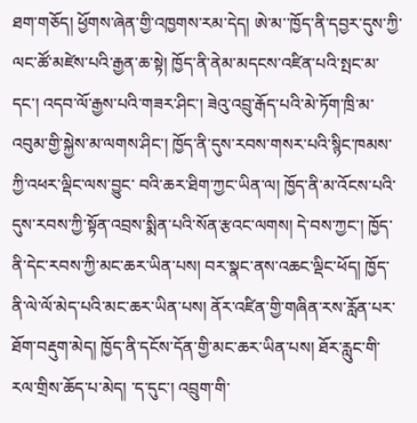ཐག་གཅོད། ཕྱོགས་ཞེན་གྱི་འཁྱགས་རམ་དེད། ཨེ་མ་་ཁྱོད་ནི་དབྱར་དུས་ཀྱི་ལང་ཚོ་མཛེས་པའི་རྒྱན་ཆ་སྟེ། ཁྱོད་ནི་ནེམ་མདངས་འཛིན་པའི་སྤང་མ་དང་། འདབ་ལོ་རྒྱས་པའི་གཟར་ཤིང་། ཟེའུ་འབྲུ་རྒོད་པའི་མེ་ཏོག་ཁྲི་མ་འབུམ་གྱི་སྐྱེས་མ་ལགས་ཤིང་། ཁྱོད་ནི་དུས་རབས་གསར་པའི་སྙིང་ཁམས་ཀྱི་འཕར་ལྡིང་ལས་བྱུང་ བའི་ཆར་ཐིག་ཀྱང་ཡིན་ལ། ཁྱོད་ནི་མ་འོངས་པའི་དུས་རབས་ཀྱི་སྟོན་འབྲས་སྨིན་པའི་སོན་རྩའང་ལགས། དེ་བས་ཀྱང་། ཁྱོད་ནི་དེང་རབས་ཀྱི་མང་ཆར་ཡིན་པས། བར་སྣང་ནས་འཆང་ལྡིང་ཕོད། ཁྱོད་ནི་ལེ་ལོ་མེད་པའི་མང་ཆར་ཡིན་པས། ནོར་འཛིན་གྱི་གཞིན་རས་རློན་པར་ཐོག་བརྡུག་མེད། ཁྱོད་ནི་དངོས་དོན་གྱི་མང་ཆར་ཡིན་པས། ཐོར་རླུང་གི་རལ་གྲིས་ཆོད་པ་མེད། ་ད་དུང་། འབྲུག་གི་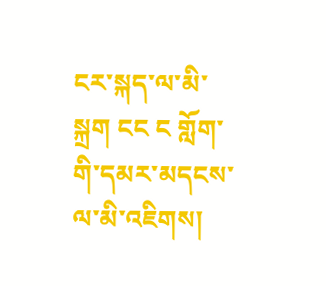ངར་སྐད་ལ་མི་སྐྲག ངང ང གློག་གི་དམར་མདངས་ལ་མི་འཇིགས།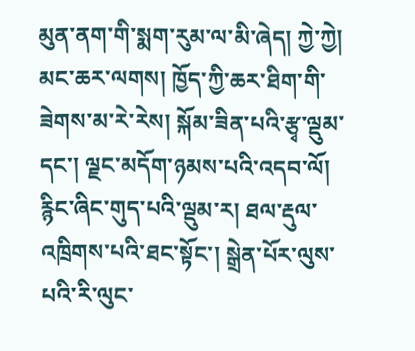མུན་ནག་གི་སྨག་རུམ་ལ་མི་ཞེད། ཀྱེ་ཀྱེ། མང་ཆར་ལགས། ཁྱོད་ཀྱི་ཆར་ཐིག་གི་ཟེགས་མ་རེ་རེས། སྐོམ་ཟིན་པའི་རྩྭ་ལྡུམ་དང་། ལྗང་མདོག་ཉམས་པའི་འདབ་ལོ། རྙིང་ཞིང་གུད་པའི་ལྡུམ་ར། ཐལ་རྡུལ་འཁྲིགས་པའི་ཐང་སྟོང་། སྒྲེན་པོར་ལུས་པའི་རི་ལུང་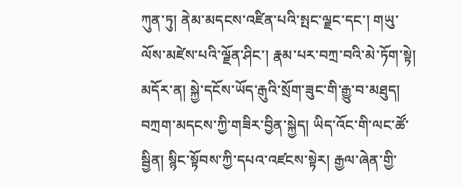ཀུན་ཏུ། ནེམ་མདངས་འཛིན་པའི་སྤང་ལྗང་དང་། གཡུ་ལོས་མཛེས་པའི་ལྗོན་ཤིང་། རྣམ་པར་བཀྲ་བའི་མེ་ཏོག་སྟེ། མདོར་ན། སྐྱེ་དངོས་ཡོད་རྒུའི་སྲོག་ཟུང་གི་རྒྱུ་བ་མཐུད། བཀྲག་མདངས་ཀྱི་གཟིར་བྱིན་སྐྱེད། ཡིད་འོང་གི་ལང་ཚོ་སྦྱིན། སྙིང་སྟོབས་ཀྱི་དཔའ་འཛངས་སྟེར། རྒྱལ་ཞེན་གྱི་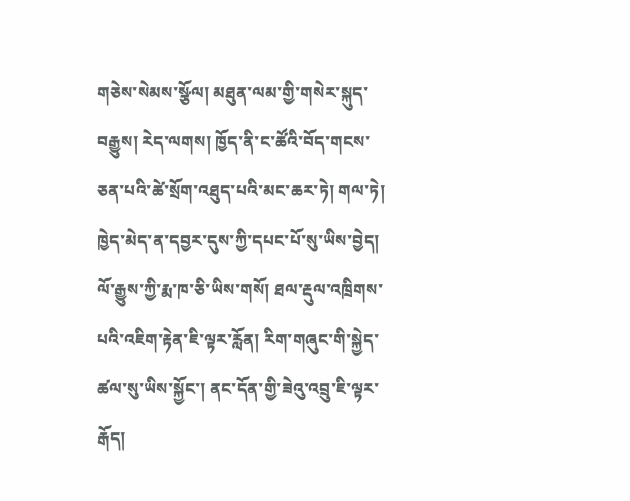གཅེས་སེམས་སྩོལ། མཐུན་ལམ་གྱི་གསེར་སྐུད་བརྒྱུས། རེད་ལགས། ཁྱོད་ནི་ང་ཚོའི་བོད་གངས་ཅན་པའི་ཚེ་སྲོག་འཐུད་པའི་མང་ཆར་ཏེ། གལ་ཏེ། ཁྱེད་མེད་ན་དབྱར་དུས་ཀྱི་དཔང་པོ་སུ་ཡིས་བྱེད། ལོ་རྒྱུས་ཀྱི་རྨ་ཁ་ཅི་ཡིས་གསོ། ཐལ་རྡུལ་འཁྲིགས་པའི་འཇིག་རྟེན་ཇི་ལྟར་རློན། རིག་གཞུང་གི་སྐྱེད་ཚལ་སུ་ཡིས་སྐྱོང་། ནང་དོན་གྱི་ཟེའུ་འབྲུ་ཇི་ལྟར་རྒོད།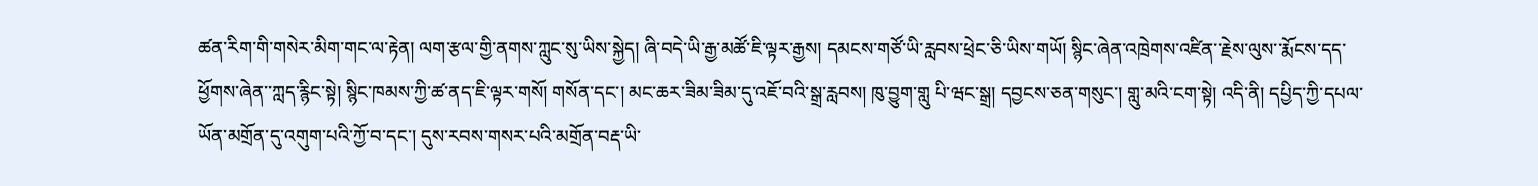ཚན་རིག་གི་གསེར་མིག་གང་ལ་རྟེན། ལག་རྩལ་གྱི་ནགས་ཀླུང་སུ་ཡིས་སྐྱེད། ཞི་བདེ་ཡི་རྒྱ་མཚོ་ཇི་ལྟར་རྒྱས། དམངས་གཙོ་ཡི་རླབས་ཕྲེང་ཅི་ཡིས་གཡོ། སྙིང་ཞེན་འཁྲེགས་འཛིན་་རྗེས་ལུས་་རྨོངས་དད་ ཕྱོགས་ཞེན་་ཀླད་རྙིང་སྟེ། སྙིང་ཁམས་ཀྱི་ཚ་ནད་ཇི་ལྟར་གསོ། གསོན་དང་། མང་ཆར་ཟིམ་ཟིམ་དུ་འཇོ་བའི་སྒྲ་རླབས། ཁུ་བྱུག་གླུ པི་ཝང་སྒྲ། དབྱངས་ཅན་གསུང་། གླུ་མའི་ངག་སྟེ། འདི་ནི། དཔྱིད་ཀྱི་དཔལ་ཡོན་མགྲོན་དུ་འགུག་པའི་ཀྱོ་བ་དང་། དུས་རབས་གསར་པའི་མགྲོན་བརྡ་ཡི་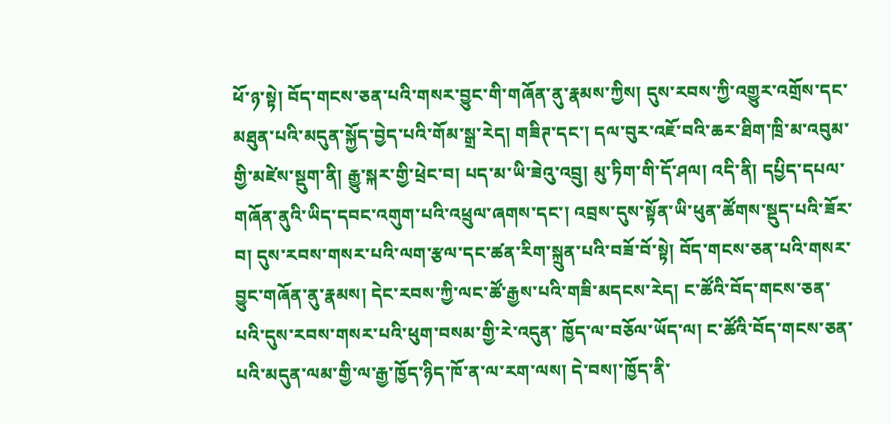ཕོ་ཉ་སྟེ། བོད་གངས་ཅན་པའི་གསར་བྱུང་གི་གཞོན་ནུ་རྣམས་ཀྱིས། དུས་རབས་ཀྱི་འགྱུར་འགྲོས་དང་མཐུན་པའི་མདུན་སྐྱོད་བྱེད་པའི་གོམ་སྒྲ་རེད། གཟིཊ་དང་། དལ་བུར་འཇོ་བའི་ཆར་ཐིག་ཁྲི་མ་འབུམ་གྱི་མཛེས་སྡུག་ནི། རྒྱུ་སྐར་གྱི་ཕྲེང་བ། པད་མ་ཡི་ཟེའུ་འབྲུ། མུ་ཏིག་གི་དོ་ཤལ། འདི་ནི། དཔྱིད་དཔལ་གཞོན་ནུའི་ཡིད་དབང་འགུག་པའི་འཕྲུལ་ཞགས་དང་། འབྲས་དུས་སྟོན་ཡི་ཕུན་ཚོགས་སྡུད་པའི་ཟོར་བ། དུས་རབས་གསར་པའི་ལག་རྩལ་དང་ཚན་རིག་སྐྲུན་པའི་བཟོ་བོ་སྟེ། བོད་གངས་ཅན་པའི་གསར་བྱུང་གཞོན་ནུ་རྣམས། དེང་རབས་ཀྱི་ལང་ཚོ་རྒྱས་པའི་གཟི་མདངས་རེད། ང་ཚོའི་བོད་གངས་ཅན་པའི་དུས་རབས་གསར་པའི་ཕུག་བསམ་གྱི་རེ་འདུན་ ཁྱོད་ལ་བཅོལ་ཡོད་ལ། ང་ཚོའི་བོད་གངས་ཅན་པའི་མདུན་ལམ་གྱི་ལ་རྒྱ་ཁྱོད་ཉིད་ཁོ་ན་ལ་རག་ལས། དེ་བས།་ཁྱོད་ནི་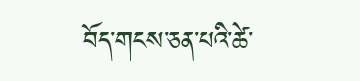བོད་གངས་ཅན་པའི་ཚེ་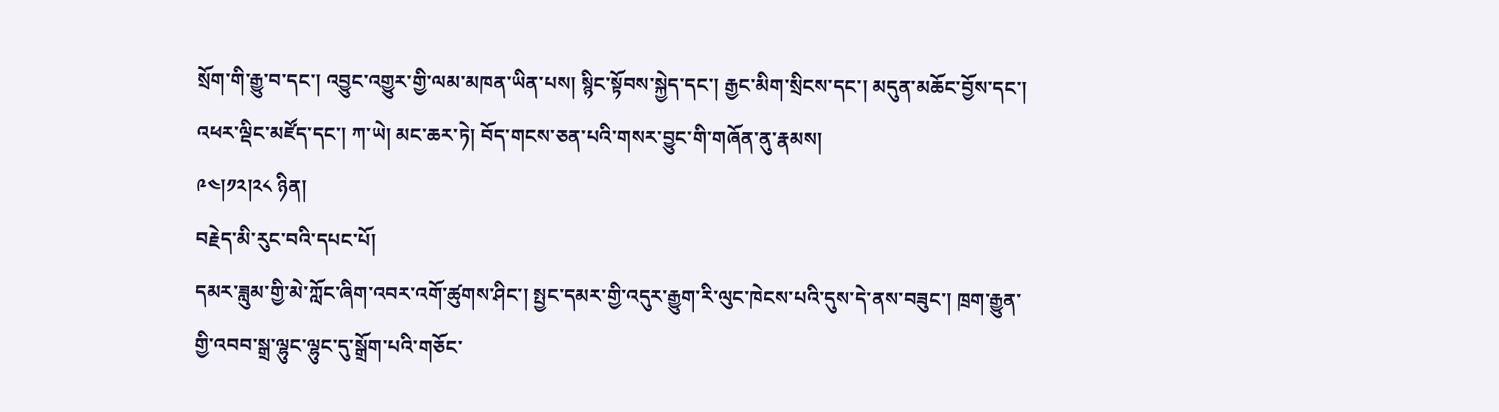སྲོག་གི་རྒྱུ་བ་དང་། འབྱུང་འགྱུར་གྱི་ལམ་མཁན་ཡིན་པས། སྙིང་སྟོབས་སྐྱེད་དང་། རྒྱང་མིག་སྲིངས་དང་། མདུན་མཆོང་བྱོས་དང་། འཕར་ལྡིང་མཛོད་དང་། ཀ་ཡེ། མང་ཆར་ཏེ། བོད་གངས་ཅན་པའི་གསར་བྱུང་གི་གཞོན་ནུ་རྣམས།
༩༤།༡༢།༢༨ ཉིན།
བརྗེད་མི་རུང་བའི་དཔང་པོ།
དམར་ཟླུམ་གྱི་མེ་ཀློང་ཞིག་འབར་འགོ་ཚུགས་ཤིང་། སྤྱང་དམར་གྱི་འདུར་རྒྱུག་རི་ལུང་ཁེངས་པའི་དུས་དེ་ནས་བཟུང་། ཁྲག་རྒྱུན་གྱི་འབབ་སྒྲ་ལྷུང་ལྷུང་དུ་སྒྲོག་པའི་གཅོང་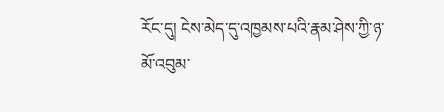རོང་དུ། ངེས་མེད་དུ་འཁྱམས་པའི་རྣམ་ཤེས་ཀྱི་ཉ་མོ་འབུམ་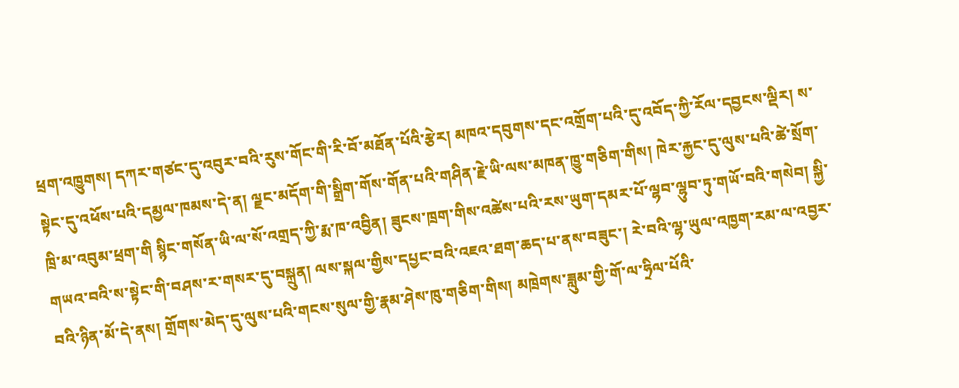ཕྲག་འཁྱུགས། དཀར་གཙང་དུ་འབུར་བའི་རུས་གོང་གི་རི་བོ་མཐོན་པོའི་རྩེར། མཁའ་དབུགས་དང་འགྲོག་པའི་དུ་འབོད་ཀྱི་རོལ་དབྱངས་ལྡིར། ས་སྟེང་དུ་འཕོས་པའི་དམྱལ་ཁམས་དེ་ན། ལྗང་མདོག་གི་སྒྲིག་གོས་གོན་པའི་གཤིན་རྗེ་ཡི་ལས་མཁན་ཁྱུ་གཅིག་གིས། ཁེར་རྐྱང་དུ་ལུས་པའི་ཚེ་སྲོག་ཁྲི་མ་འབུམ་ཕྲག་གི སྙིང་གསོན་ཡི་ལ་སོ་འགྲད་ཀྱི་རྨ་ཁ་འབྱིན། ཟུངས་ཁྲག་གིས་འཚེས་པའི་རས་ཡུག་དམར་པོ་ལྷབ་ལྷུབ་ཏུ་གཡོ་བའི་གསེབ། སྐྱི་གཡའ་བའི་ས་སྟེང་གི་བཤས་ར་གསར་དུ་བསྐྲུན། ལས་སྐལ་གྱིས་དཔྱང་བའི་འཇའ་ཐག་ཆད་པ་ནས་བཟུང་། རེ་བའི་ལྷ་ཡུལ་འཁྱག་རམ་ལ་འབྱར་བའི་ཉིན་མོ་དེ་ནས། གྲོགས་མེད་དུ་ལུས་པའི་གངས་སུལ་གྱི་རྣམ་ཤེས་ཁུ་གཅིག་གིས། མཁྲེགས་ཟླུམ་གྱི་གོ་ལ་ཧྲིལ་པོའི་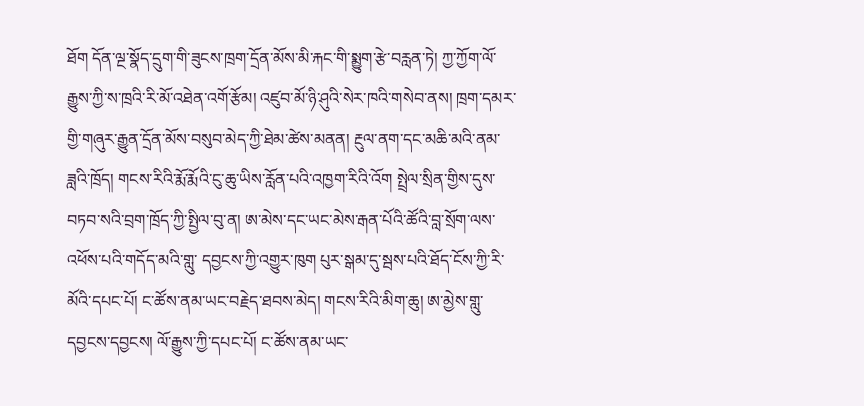ཐོག དོན་ལྔ་སྣོད་དྲུག་གི་ཟུངས་ཁྲག་དྲོན་མོས་མི་རྐང་གི་སྨྱུག་རྩེ་བརླན་ཏེ། ཀྱ་ཀྱོག་ལོ་རྒྱུས་ཀྱི་ས་ཁྲའི་རི་མོ་འཐེན་འགོ་རྩོམ། འཛུབ་མོ་ཉི་ཤུའི་སེར་ཁའི་གསེབ་ནས། ཁྲག་དམར་གྱི་གཞུར་རྒྱུན་དྲོན་མོས་བསུབ་མེད་ཀྱི་ཐེམ་ཚེས་མནན། རྔུལ་ནག་དང་མཆི་མའི་ནམ་ཟླའི་ཁྲོད། གངས་རིའི་རྨོ་རྨོའི་ངུ་ཆུ་ཡིས་རློན་པའི་འཁྱག་རིའི་འོག སྤྲེལ་སྲིན་གྱིས་དུས་བཏབ་སའི་བྲག་ཁྲོད་ཀྱི་སྤྱིལ་བུ་ན། ཨ་མེས་དང་ཡང་མེས་རྒན་པོའི་ཚོའི་བླ་སྲོག་ལས་འཕོས་པའི་གདོད་མའི་གླུ་ དབྱངས་ཀྱི་འགྱུར་ཁུག པུར་སྒམ་དུ་སྦས་པའི་ཐོད་ངོས་ཀྱི་རི་མོའི་དཔང་པོ། ང་ཚོས་ནམ་ཡང་བརྗེད་ཐབས་མེད། གངས་རིའི་མིག་ཆུ། ཨ་མྱེས་གླུ་དབྱངས་དབྱངས། ལོ་རྒྱུས་ཀྱི་དཔང་པོ། ང་ཚོས་ནམ་ཡང་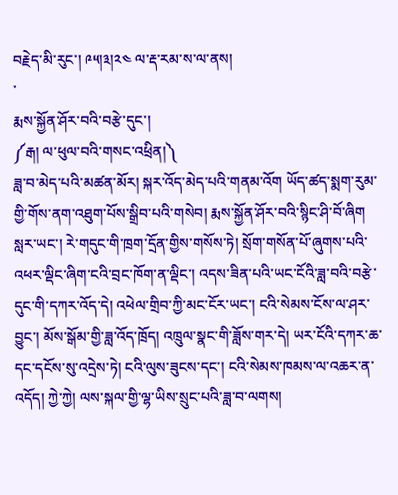བརྗེད་མི་རུང་། ༩༥།༣།༢༤ ལ་རྡ་རམ་ས་ལ་ནས།
་
རྨས་སྐྱོན་ཤོར་བའི་བརྩེ་དུང་།
༼རྒ། ལ་ཕུལ་བའི་གསང་འཕྲིན།༽
ཟླ་བ་མེད་པའི་མཚན་མོར། སྐར་འོད་མེད་པའི་གནམ་འོག ཡོད་ཚད་སྨག་རུམ་གྱི་གོས་ནག་འཐུག་པོས་སྒྲིབ་པའི་གསེབ། རྨས་སྐྱོན་ཤོར་བའི་སྙིང་ཤི་བོ་ཞིག སླར་ཡང་། རེ་གདུང་གི་ཁྲག་དྲོན་གྱིས་གསོས་ཏེ། སྲོག་གསོན་པོ་ཞུགས་པའི་འཕར་ལྡིང་ཞིག་ངའི་བྲང་ཁོག་ན་ལྡིང་། འདས་ཟིན་པའི་ཡང་ངོའི་ཟླ་བའི་བརྩེ་དུང་གི་དཀར་འོད་དེ། འཕེལ་གྲིབ་ཀྱི་མང་ངོར་ཡང་། ངའི་སེམས་ངོས་ལ་ཤར་བྱུང་། མོས་སྒོམ་གྱི་ཟླ་འོད་ཁྲོད། འཁྲུལ་སྣང་གི་ཟློས་གར་དེ། ཡར་ངོའི་དཀར་ཆ་དང་དངོས་སུ་འདྲེས་ཏེ། ངའི་ལུས་ཟུངས་དང་། ངའི་སེམས་ཁམས་ལ་འཆར་ན་འདོད། ཀྱེ་ཀྱེ། ལས་སྐལ་གྱི་ལྷ་ཡིས་སྲུང་པའི་ཟླ་བ་ལགས།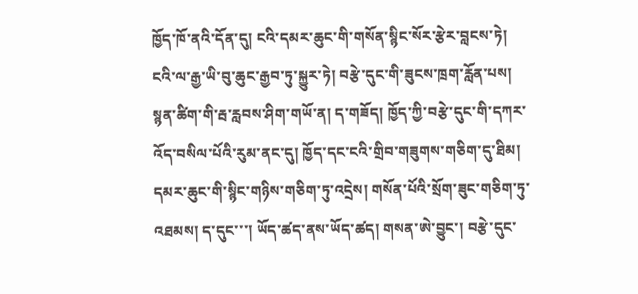ཁྱོད་ཁོ་ནའི་དོན་དུ། ངའི་དམར་ཆུང་གི་གསོན་སྙིང་སོར་རྩེར་བླངས་ཏེ། ངའི་ལ་རྒྱ་ཡི་བུ་ཆུང་རྒྱབ་ཏུ་སྐྱུར་ཏེ། བརྩེ་དུང་གི་ཟུངས་ཁྲག་རློན་པས། སྙན་ཚིག་གི་རྦ་རླབས་ཤིག་གཡོ་ན། ད་གཟོད། ཁྱོད་ཀྱི་བརྩེ་དུང་གི་དཀར་འོད་བསིལ་པོའི་རུམ་ནང་དུ། ཁྱོད་དང་ངའི་གྲིབ་གཟུགས་གཅིག་དུ་ཐིམ། དམར་ཆུང་གི་སྙིང་གཉིས་གཅིག་ཏུ་འདྲེས། གསོན་པོའི་སྲོག་ཟུང་གཅིག་ཏུ་འཐམས། ད་དུང་་་། ཡོད་ཚད་ནས་ཡོད་ཚད། གསན་ཨེ་བྱུང་། བརྩེ་དུང་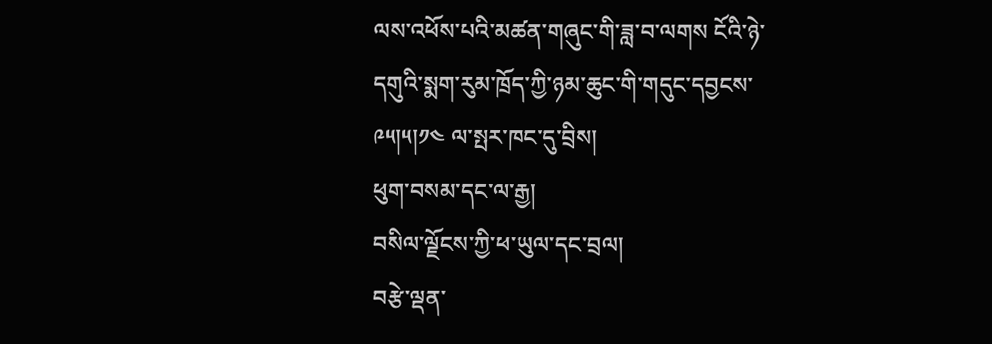ལས་འཕོས་པའི་མཚན་གཞུང་གི་ཟླ་བ་ལགས ངོའི་ཉེ་དགུའི་སྨག་རུམ་ཁྲོད་ཀྱི་ཉམ་ཆུང་གི་གདུང་དབྱངས་
༩༥།༥།༡༤ ལ་སྤར་ཁང་དུ་བྲིས།
ཕུག་བསམ་དང་ལ་རྒྱ།
བསིལ་ལྗོངས་ཀྱི་ཕ་ཡུལ་དང་བྲལ།
བརྩེ་ལྡན་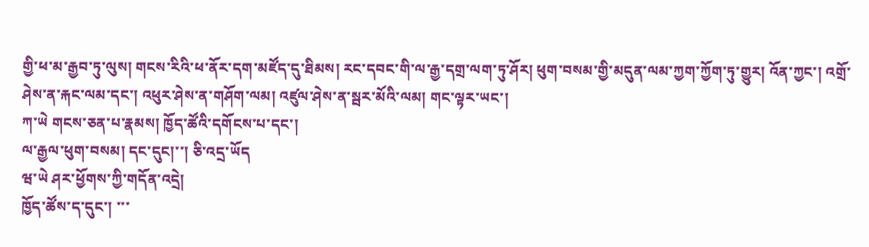གྱི་ཕ་མ་རྒྱབ་ཏུ་ལུས། གངས་རིའི་ཕ་ནོར་དག་མཛོད་དུ་ཐིམས། རང་དབང་གི་ལ་རྒྱ་དགྲ་ལག་ཏུ་ཤོར། ཕུག་བསམ་གྱི་མདུན་ལམ་ཀྱག་ཀྱོག་ཏུ་གྱུར། འོན་ཀྱང་། འགྲོ་ཤེས་ན་རྐང་ལམ་དང་། འཕུར་ཤེས་ན་གཤོག་ལམ། འཛུལ་ཤེས་ན་སྦར་མོའི་ལམ། གང་ལྟར་ཡང་།
ཀ་ཡེ གངས་ཅན་པ་རྣམས། ཁྱོད་ཚོའི་དགོངས་པ་དང་།
ལ་རྒྱལ་ཕུག་བསམ། དང་དུང།་་། ཅི་འདྲ་ཡོད
ཝ་ཡེ ཤར་ཕྱོགས་ཀྱི་གདོན་འདྲེ།
ཁྱོད་ཚོས་ད་དུང་། ་་་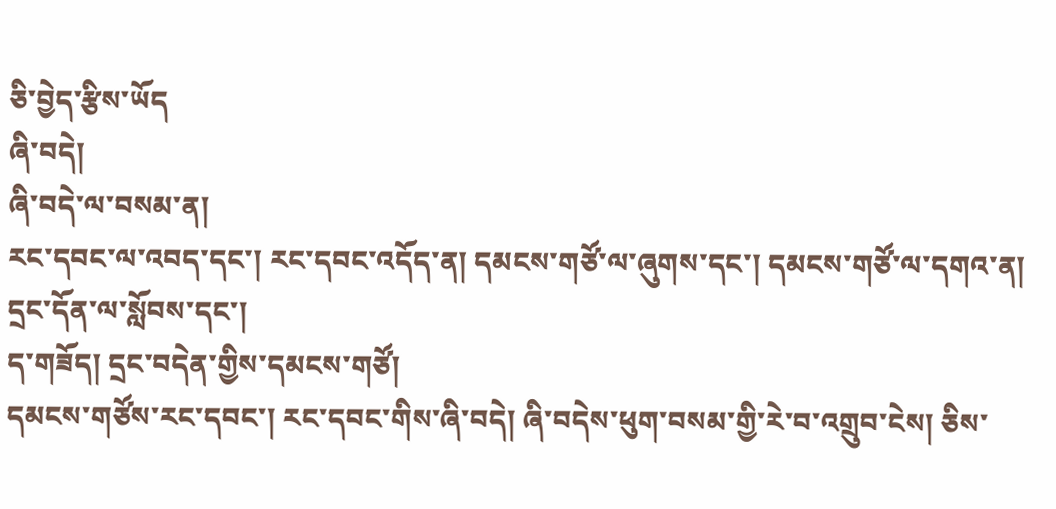ཅི་བྱེད་རྩིས་ཡོད
ཞི་བདེ།
ཞི་བདེ་ལ་བསམ་ན།
རང་དབང་ལ་འབད་དང་། རང་དབང་འདོད་ན། དམངས་གཙོ་ལ་ཞུགས་དང་། དམངས་གཙོ་ལ་དགའ་ན། དྲང་དོན་ལ་སློབས་དང་།
ད་གཟོད། དྲང་བདེན་གྱིས་དམངས་གཙོ།
དམངས་གཙོས་རང་དབང་། རང་དབང་གིས་ཞི་བདེ། ཞི་བདེས་ཕུག་བསམ་གྱི་རེ་བ་འགྲུབ་ངེས། ཅིས་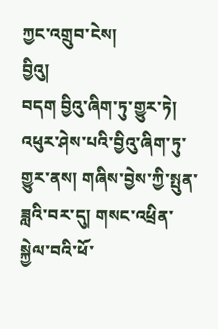ཀྱང་འགྲུབ་ངེས།
བྱིའུ།
བདག བྱིའུ་ཞིག་ཏུ་གྱུར་ཏེ། འཕུར་ཤེས་པའི་བྱིའུ་ཞིག་ཏུ་གྱུར་ནས། གཞིས་བྱེས་ཀྱི་སྤུན་ཟླའི་བར་དུ། གསང་འཕྲིན་སྐྱེལ་བའི་ཕོ་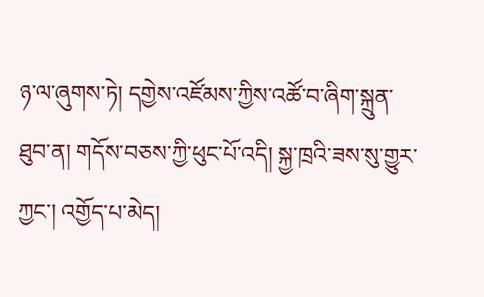ཉ་ལ་ཞུགས་ཏེ། དགྱེས་འཛོམས་ཀྱིས་འཚོ་བ་ཞིག་སྐྲུན་ཐུབ་ན། གདོས་བཅས་ཀྱི་ཕུང་པོ་འདི། སྐྱ་ཁྲའི་ཟས་སུ་གྱུར་ཀྱང་། འགྱོད་པ་མེད།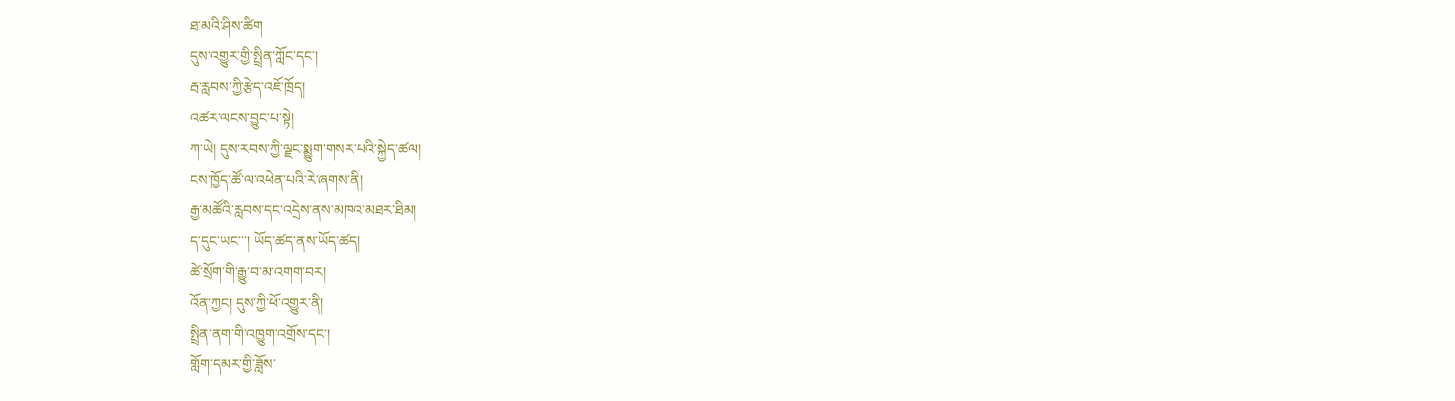ཐ་མའི་ཤིས་ཚིག
དུས་འགྱུར་གྱི་སྤྲིན་ཀློང་དང་།
རྦ་རླབས་ཀྱི་རྩེད་འཇོ་ཁྲོད།
འཚར་ལངས་བྱུང་པ་སྟེ།
ཀ་ཡེ། དུས་རབས་ཀྱི་ལྗང་སྨྱུག་གསར་པའི་སྐྱེད་ཚལ།
ངས་ཁྱོད་ཚོ་ལ་འཕེན་པའི་རེ་ཞགས་ནི།
རྒྱ་མཚོའི་རླབས་དང་འདྲེས་ནས་མཁའ་མཐར་ཐིམ།
ད་དུང་ཡང་་་། ཡོད་ཚད་ནས་ཡོད་ཚད།
ཚེ་སྲོག་གི་རྒྱུ་བ་མ་འགག་བར།
འོན་ཀྱང། དུས་ཀྱི་ཕོ་འགྱུར་ནི།
སྤྲིན་ནག་གི་འཁྱུག་འགྲོས་དང་།
གློག་དམར་གྱི་ཟློས་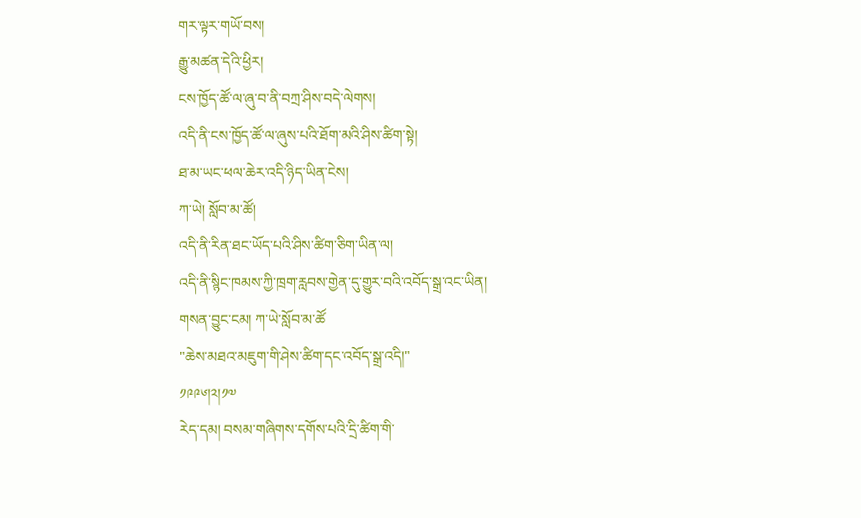གར་ལྟར་གཡོ་བས།
རྒྱུ་མཚན་དེའི་ཕྱིར།
ངས་ཁྱོད་ཚོ་ལ་ཞུ་བ་ནི་བཀྲ་ཤིས་བདེ་ལེགས།
འདི་ནི་ངས་ཁྱོད་ཚོ་ལ་ཞུས་པའི་ཐོག་མའི་ཤིས་ཚིག་སྟེ།
ཐ་མ་ཡང་ཕལ་ཆེར་འདི་ཉིད་ཡིན་ངེས།
ཀ་ཡེ། སློབ་མ་ཚོ།
འདི་ནི་རིན་ཐང་ཡོད་པའི་ཤིས་ཚིག་ཅིག་ཡིན་ལ།
འདི་ནི་སྙིང་ཁམས་ཀྱི་ཁྲག་རླབས་གྱེན་དུ་གྱུར་བའི་འབོད་སྒྲ་འང་ཡིན།
གསན་བྱུང་ངམ། ཀ་ཡེ་སློབ་མ་ཚོ
"ཆེས་མཐའ་མཇུག་གི་ཤེས་ཚིག་དང་འབོད་སྒྲ་འདི།"
༡༩༩༦།༢།༡༧
རེད་དམ། བསམ་གཞིགས་དགོས་པའི་དྲི་ཚིག་གི་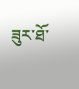ཟུར་ཐོ་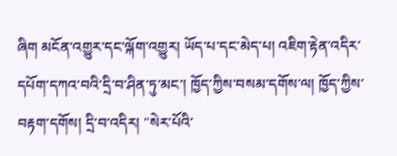ཞིག མངོན་འགྱུར་དང་ལྐོག་འགྱུར། ཡོད་པ་དང་མེད་པ། འཇིག་རྟེན་འདིར་དཔོག་དཀའ་བའི་དྲི་བ་ཤིན་ཏུ་མང་། ཁྱོད་ཀྱིས་བསམ་དགོས་ལ། ཁྱོད་ཀྱིས་བརྟག་དགོས། དྲི་བ་འདིར། "སེར་པོའི་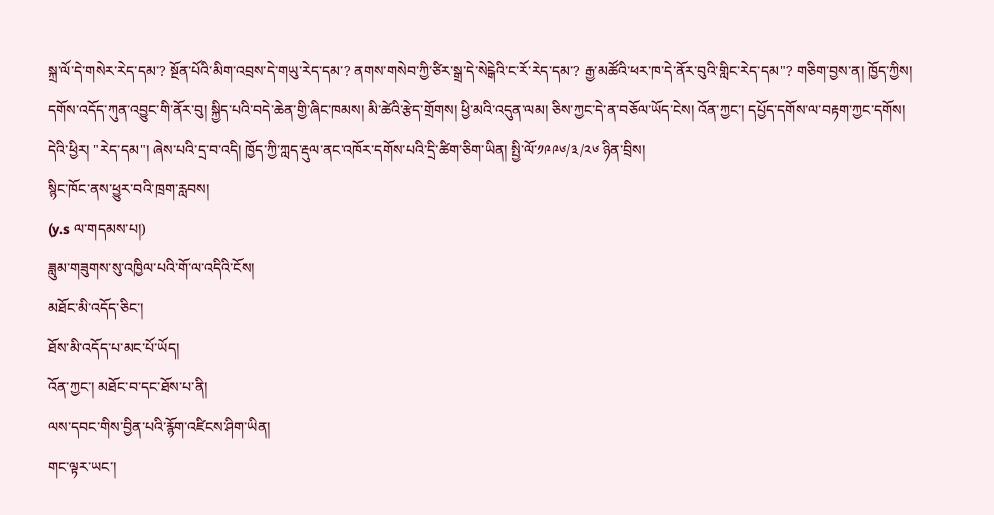སྐྲ་ལོ་དེ་གསེར་རེད་དམ་? སྔོན་པོའི་མིག་འབྲས་དེ་གཡུ་རེད་དམ་? ནགས་གསེབ་ཀྱི་ཙིར་སྒྲ་དེ་སེངྒེའི་ང་རོ་རེད་དམ་? རྒྱ་མཚོའི་ཕར་ཁ་དེ་ནོར་བུའི་གླིང་རེད་དམ"? གཅིག་བྱས་ན། ཁྱོད་ཀྱིས། དགོས་འདོད་ཀུན་འབྱུང་གི་ནོར་བུ། སྐྱིད་པའི་བདེ་ཆེན་གྱི་ཞིང་ཁམས། མི་ཚེའི་རྩེད་གྲོགས། ཕྱི་མའི་འདུན་ལམ། ཅིས་ཀྱང་དེ་ན་བཅོལ་ཡོད་ངེས། འོན་ཀྱང་། དཔྱོད་དགོས་ལ་བརྟག་ཀྱང་དགོས། དེའི་ཕྱིར། "རེད་དམ"། ཞེས་པའི་དྲ་བ་འདི། ཁྱོད་ཀྱི་ཀླད་རྡུལ་ནང་འཁོར་དགོས་པའི་དྲི་ཚིག་ཅིག་ཡིན། སྤྱི་ལོ་༡༩༩༦/༣/༢༦ ཉིན་བྲིས།
སྙིང་ཁོང་ནས་ཕྱུར་བའི་ཁྲག་རླབས།
(y.s ལ་གདམས་པ།)
ཟླུམ་གཟུགས་སུ་འཁྱིལ་པའི་གོ་ལ་འདིའི་ངོས།
མཐོང་མི་འདོད་ཅིང་།
ཐོས་མི་འདོད་པ་མང་པོ་ཡོད།
འོན་ཀྱང་། མཐོང་བ་དང་ཐོས་པ་ནི།
ལས་དབང་གིས་བྱིན་པའི་རྙོག་འཛིངས་ཤིག་ཡིན།
གང་ལྟར་ཡང་།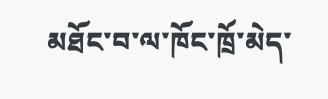མཐོང་བ་ལ་ཁོང་ཁྲོ་མེད་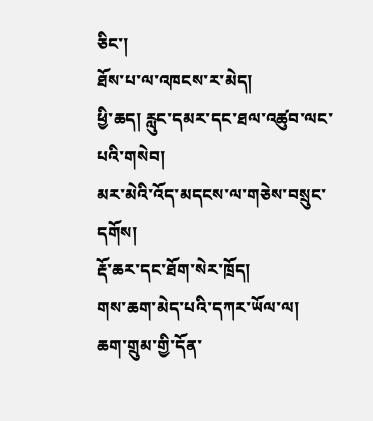ཅིང་།
ཐོས་པ་ལ་འཁངས་ར་མེད།
ཕྱི་ཆད། རླུང་དམར་དང་ཐལ་འཚུབ་ལང་པའི་གསེབ།
མར་མེའི་འོད་མདངས་ལ་གཅེས་བསྲུང་དགོས།
རྡོ་ཆར་དང་ཐོག་སེར་ཁྲོད།
གས་ཆག་མེད་པའི་དཀར་ཡོལ་ལ།
ཆག་གྲུམ་གྱི་དོན་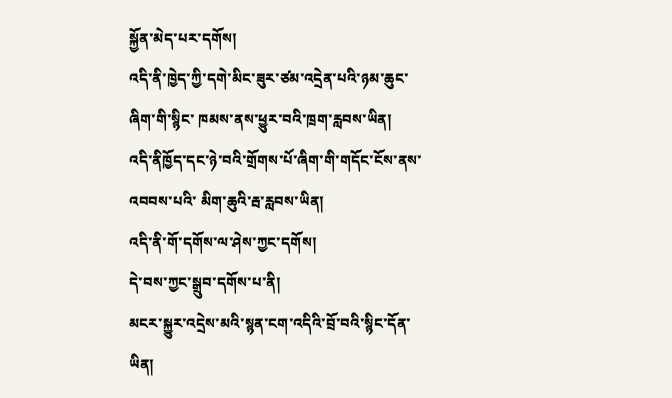སྐྱོན་མེད་པར་དགོས།
འདི་ནི་ཁྱེད་ཀྱི་དགེ་མིང་ཟུར་ཙམ་འདྲེན་པའི་ཉམ་ཆུང་ཞིག་གི་སྙིང་ ཁམས་ནས་ཕྱུར་བའི་ཁྲག་རླབས་ཡིན།
འདི་ནིཁྱོད་དང་ཉེ་བའི་གྲོགས་པོ་ཞིག་གི་གདོང་ངོས་ནས་འབབས་པའི་ མིག་ཆུའི་རྦ་རླབས་ཡིན།
འདི་ནི་གོ་དགོས་ལ་ཤེས་ཀྱང་དགོས།
དེ་བས་ཀྱང་སྒྲུབ་དགོས་པ་ནི།
མངར་སྐྱུར་འདྲེས་མའི་སྙན་ངག་འདིའི་བྲོ་བའི་སྙིང་དོན་ཡིན།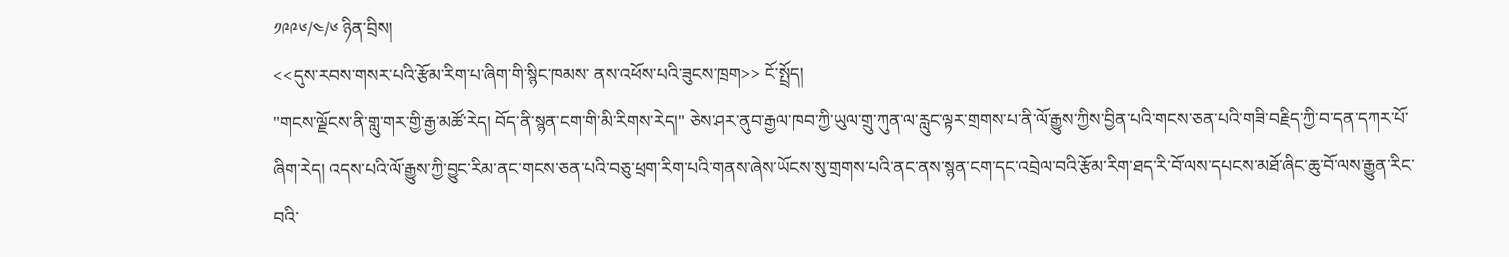༡༩༩༦/༤/༦ ཉིན་བྲིས།
<<དུས་རབས་གསར་པའི་རྩོམ་རིག་པ་ཞིག་གི་སྙིང་ཁམས་ ནས་འཕོས་པའི་ཟུངས་ཁྲག>> ངོ་སྤྲོད།
"གངས་ལྗོངས་ནི་གླུ་གར་གྱི་རྒྱ་མཚོ་རེད། བོད་ནི་སྙན་ངག་གི་མི་རིགས་རེད།" ཅེས་ཤར་ནུབ་རྒྱལ་ཁབ་ཀྱི་ཡུལ་གྲུ་ཀུན་ལ་རླུང་ལྟར་གྲགས་པ་ནི་ལོ་རྒྱུས་ཀྱིས་བྱིན་པའི་གངས་ཅན་པའི་གཟི་བརྗིད་ཀྱི་བ་དན་དཀར་པོ་ཞིག་རེད། འདས་པའི་ལོ་རྒྱུས་ཀྱི་བྱུང་རིམ་ནང་གངས་ཅན་པའི་བཅུ་ཕྲག་རིག་པའི་གནས་ཞེས་ཡོངས་སུ་གྲགས་པའི་ནང་ནས་སྙན་ངག་དང་འབྲེལ་བའི་རྩོམ་རིག་ཐད་རི་བོ་ལས་དཔངས་མཐོ་ཞིང་ཆུ་བོ་ལས་རྒྱུན་རིང་བའི་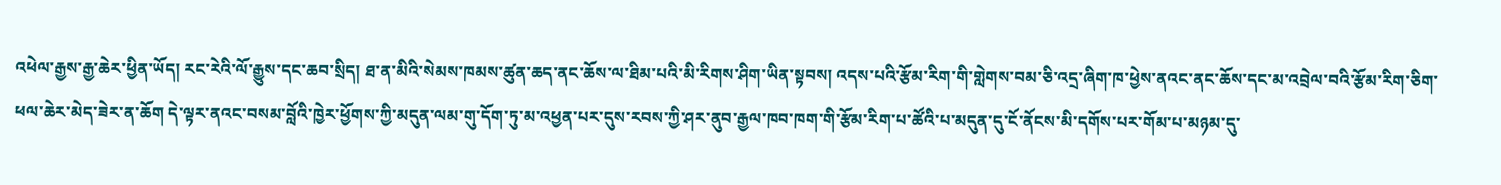འཕེལ་རྒྱས་རྒྱ་ཆེར་ཕྱིན་ཡོད། རང་རེའི་ལོ་རྒྱུས་དང་ཆབ་སྲིད། ཐ་ན་མིའི་སེམས་ཁམས་ཚུན་ཆད་ནང་ཆོས་ལ་ཐིམ་པའི་མི་རིགས་ཤིག་ཡིན་སྟབས། འདས་པའི་རྩོམ་རིག་གི་གླེགས་བམ་ཅི་འདྲ་ཞིག་ཁ་ཕྱེས་ནའང་ནང་ཆོས་དང་མ་འབྲེལ་བའི་རྩོམ་རིག་ཅིག་ཕལ་ཆེར་མེད་ཟེར་ན་ཆོག དེ་ལྟར་ནའང་བསམ་བློའི་ཁྱེར་ཕྱོགས་ཀྱི་མདུན་ལམ་གུ་དོག་ཏུ་མ་འཕྱན་པར་དུས་རབས་ཀྱི་ཤར་ནུབ་རྒྱལ་ཁབ་ཁག་གི་རྩོམ་རིག་པ་ཚོའི་པ་མདུན་དུ་ངོ་ནོངས་མི་དགོས་པར་གོམ་པ་མཉམ་དུ་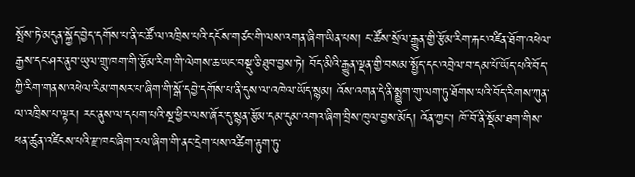སྤོས་ཏེ་མདུན་སྐྱོད་བྱེད་དགོས་པ་ནི་ང་ཚོ་ལ་འཁྲིས་པའི་དངོས་གཙང་གི་ལས་འགན་ཞིག་ཡིན་པས། ང་ཚོས་སྲོལ་རྒྱུན་གྱི་རྩོམ་རིག་རྐང་འཛིན་ཐོག་འཕེལ་རྒྱས་དང་ཤར་ནུབ་ཡུལ་གྲུ་ཁག་གི་རྩོམ་རིག་གི་ལེགས་ཆ་ཡང་བསྡུ་ཅི་ཐུབ་བྱས་ཏེ། བོད་མིའི་རྒྱུན་ལྡན་གྱི་བསམ་སྤྱོད་དང་འབྲེལ་བ་དམ་པོ་ཡོད་པའི་བོད་ཀྱི་རིག་གནས་འཕེལ་རིམ་གསར་པ་ཞིག་གི་སྒོ་དབྱེ་དགོས་པ་ནི་དུས་ལ་འཁེལ་ཡོད་སྙམ། འོས་འགན་དེ་ནི་སྨྱུག་གུ་ལག་ཏུ་ཐོགས་པའི་བོད་རིགས་ཀུན་ལ་འཁྲིས་པ་ལྟར། རང་ནུས་ལ་དཔག་པའི་སྔ་ཕྱིར་ལས་ཞོར་དུ་སྙན་རྩོམ་དམ་དུམ་འགའ་ཞིག་བྲིས་ཁུལ་བྱས་མོད། འོན་ཀྱང་། ཁོ་བོ་ནི་སྡོམ་ཐག་གིས་ཕན་ཚུན་འཛིངས་པའི་རྫ་ཁང་ཞིག་རལ་ཞིག་གི་ནང་དྲེག་པས་འཚིག་རྟུག་ཏུ་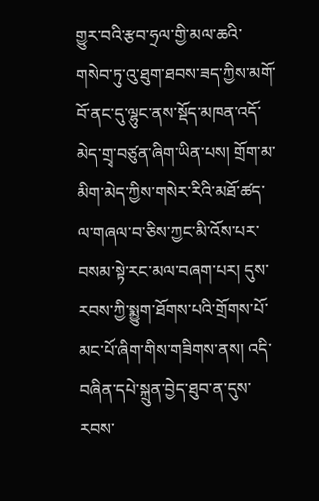གྱུར་བའི་རྩབ་ཧྲལ་གྱི་མལ་ཆའི་གསེབ་ཏུ་འུ་ཐུག་ཐབས་ཟད་ཀྱིས་མགོ་བོ་ནང་དུ་ལྷུང་ནས་སྡོད་མཁན་འདོ་མེད་གྲྭ་བཙུན་ཞིག་ཡིན་པས། གྲོག་མ་མིག་མེད་ཀྱིས་གསེར་རིའི་མཐོ་ཚད་ལ་གཞལ་བ་ཅིས་ཀྱང་མི་འོས་པར་བསམ་སྟེ་རང་མལ་བཞག་པར། དུས་རབས་ཀྱི་སྨྱུག་ཐོགས་པའི་གྲོགས་པོ་མང་པོ་ཞིག་གིས་གཟིགས་ནས། འདི་བཞིན་དཔེ་སྐྲུན་བྱེད་ཐུབ་ན་དུས་རབས་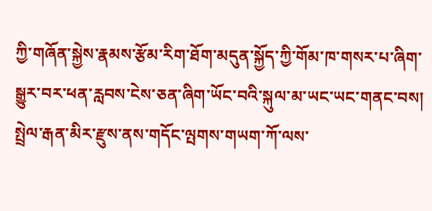ཀྱི་གཞོན་སྐྱེས་རྣམས་རྩོམ་རིག་ཐོག་མདུན་སྐྱོད་ཀྱི་གོམ་ཁ་གསར་པ་ཞིག་སྒྱུར་བར་ཕན་རླབས་ངེས་ཅན་ཞིག་ཡོང་བའི་སྐུལ་མ་ཡང་ཡང་གནང་བས། སྤྲེལ་རྒན་མིར་རྫུས་ནས་གདོང་ལྤགས་གཡག་ཀོ་ལས་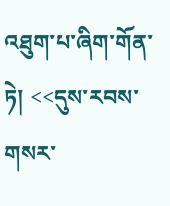འཐུག་པ་ཞིག་གོན་ཏེ། <<དུས་རབས་གསར་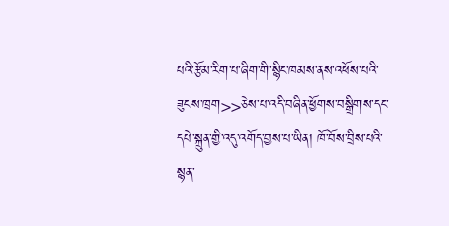པའི་རྩོམ་རིག་པ་ཞིག་གི་སྙིང་ཁམས་ནས་འཕོས་པའི་ཟུངས་ཁྲག>>ཅེས་པ་འདི་བཞིན་ཕྱོགས་བསྒྲིགས་དང་དཔེ་སྐྲུན་གྱི་འདུ་འགོད་བྱས་པ་ཡིན། ཁོ་བོས་བྲིས་པའི་སྙན་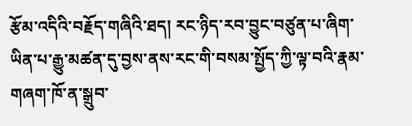རྩོམ་འདིའི་བརྗོད་གཞིའི་ཐད། རང་ཉིད་རབ་བྱུང་བཙུན་པ་ཞིག་ཡིན་པ་རྒྱུ་མཚན་དུ་བྱས་ནས་རང་གི་བསམ་སྤྱོད་ཀྱི་ལྟ་བའི་རྣམ་གཞག་ཁོ་ན་སྒྲུབ་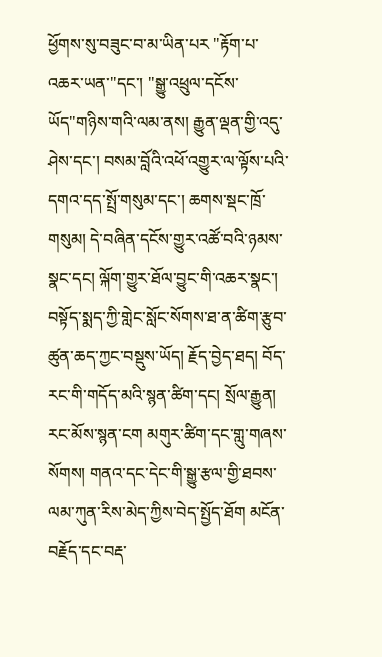ཕྱོགས་སུ་བཟུང་བ་མ་ཡིན་པར "རྟོག་པ་འཆར་ཡན་"དང་། "སྒྱུ་འཕྲུལ་དངོས་ཡོད"གཉིས་གའི་ལམ་ནས། རྒྱུན་ལྡན་གྱི་འདུ་ཤེས་དང་། བསམ་བློའི་འཕོ་འགྱུར་ལ་ལྟོས་པའི་དགའ་དད་སྤྲོ་གསུམ་དང་། ཆགས་སྡང་ཁྲོ་གསུམ། དེ་བཞིན་དངོས་གྱུར་འཚོ་བའི་ཉམས་སྣང་དང། ལྐོག་གྱུར་ཐོལ་བྱུང་གི་འཆར་སྣང་། བསྟོད་སྨད་ཀྱི་གླེང་སློང་སོགས་ཐ་ན་ཚིག་རྩུབ་ཚུན་ཆད་ཀྱང་བསྡུས་ཡོད། རྗོད་བྱེད་ཐད། བོད་རང་གི་གདོད་མའི་སྙན་ཚིག་དང། སྲོལ་རྒྱུན། རང་མོས་སྙན་ངག མགུར་ཚིག་དང་གླུ་གཞས་སོགས། གནའ་དང་དེང་གི་སྒྱུ་རྩལ་གྱི་ཐབས་ལམ་ཀུན་རིས་མེད་ཀྱིས་བེད་སྤྱོད་ཐོག མངོན་བརྗོད་དང་བརྡ་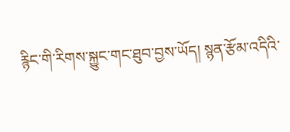རྙིང་གི་རིགས་སྐྱུང་གང་ཐུབ་བྱས་ཡོད། སྙན་རྩོམ་འདིའི་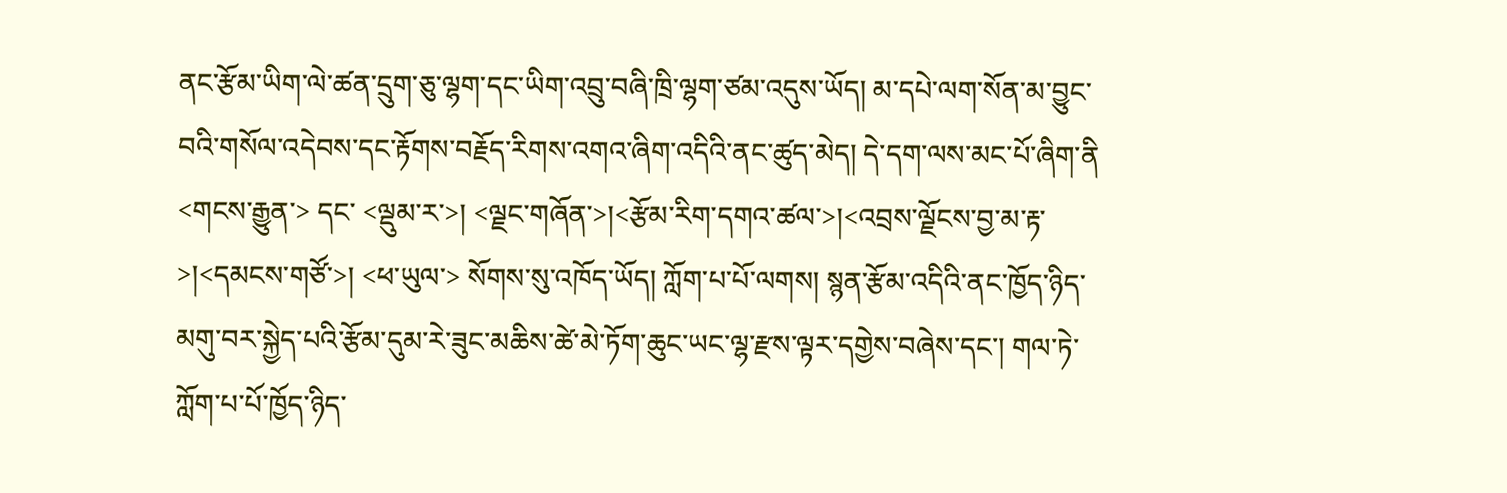ནང་རྩོམ་ཡིག་ལེ་ཚན་དྲུག་ཅུ་ལྷག་དང་ཡིག་འབྲུ་བཞི་ཁྲི་ལྷག་ཙམ་འདུས་ཡོད། མ་དཔེ་ལག་སོན་མ་བྱུང་བའི་གསོལ་འདེབས་དང་རྟོགས་བརྗོད་རིགས་འགའ་ཞིག་འདིའི་ནང་ཚུད་མེད། དེ་དག་ལས་མང་པོ་ཞིག་ནི <གངས་རྒྱུན་> དང་ <ལྡུམ་ར་>། <ལྗང་གཞོན་>།<རྩོམ་རིག་དགའ་ཚལ་>།<འབྲས་ལྗོངས་བྱ་མ་རྟ་>།<དམངས་གཙོ་>། <ཕ་ཡུལ་> སོགས་སུ་འཁོད་ཡོད། ཀློག་པ་པོ་ལགས། སྙན་རྩོམ་འདིའི་ནང་ཁྱོད་ཉིད་མགུ་བར་སྐྱེད་པའི་རྩོམ་དུམ་རེ་ཟུང་མཆིས་ཚེ་མེ་ཏོག་ཆུང་ཡང་ལྷ་རྫས་ལྟར་དགྱེས་བཞེས་དང་། གལ་ཏེ་ཀློག་པ་པོ་ཁྱོད་ཉིད་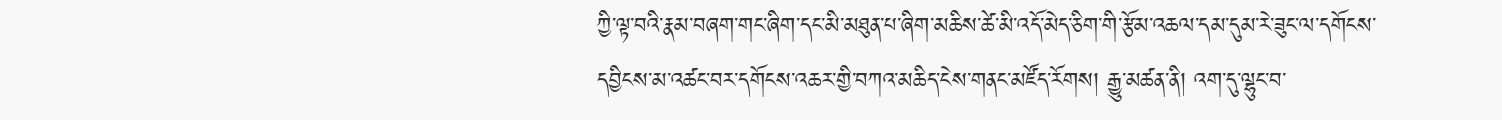ཀྱི་ལྟ་བའི་རྣམ་བཞག་གང་ཞིག་དང་མི་མཐུན་པ་ཞིག་མཆིས་ཚེ་མི་འདོ་མེད་ཅིག་གི་རྩོམ་འཆལ་དམ་དུམ་རེ་ཟུང་ལ་དགོངས་དབྱིངས་མ་འཚང་བར་དགོངས་འཆར་གྱི་བཀའ་མཆིད་ངེས་གནང་མཛོད་རོགས། རྒྱུ་མཚན་ནི། འག་དུ་ལྷུང་བ་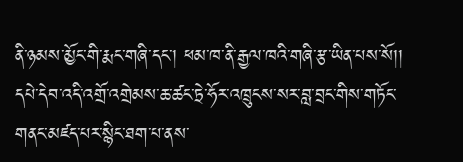ནི་ཉམས་མྱོང་གི་རྨང་གཞི་དང་། ཕམ་ཁ་ནི་རྒྱལ་ཁའི་གཞི་རྩ་ཡིན་པས་སོ།། དཔེ་དེབ་འདི་འགྲོ་འགྲེམས་ཆ་ཚང་ཏྲེ་ཧོར་འཁྲུངས་སར་བླ་བྲང་གིས་གཏོང་གནང་མཛད་པར་སྙིང་ཐག་པ་ནས་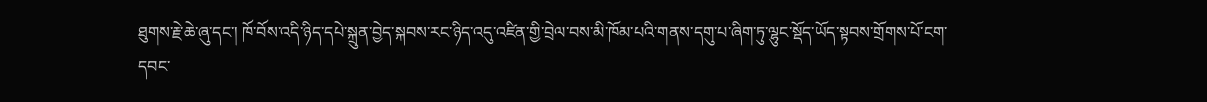ཐུགས་རྗེ་ཆེ་ཞུ་དང་། ཁོ་བོས་འདི་ཉིད་དཔེ་སྐྲུན་བྱེད་སྐབས་རང་ཉིད་འདུ་འཛིན་གྱི་བྲེལ་བས་མི་ཁོམ་པའི་གནས་དགུ་པ་ཞིག་ཏུ་ལྷུང་སྡོད་ཡོད་སྟབས་གྲོགས་པོ་ངག་དབང་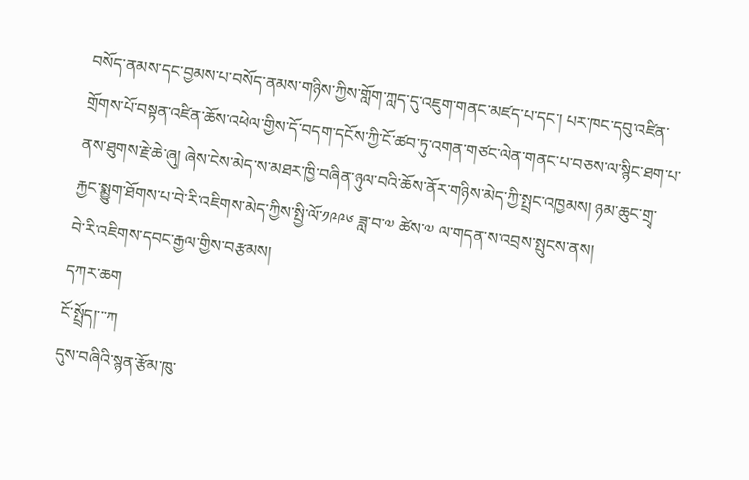བསོད་ནམས་དང་བྱམས་པ་བསོད་ནམས་གཉིས་ཀྱིས་གློག་ཀླད་དུ་འཇུག་གནང་མཛད་པ་དང་། པར་ཁང་དབུ་འཛིན་གྲོགས་པོ་བསྟན་འཛིན་ཆོས་འཕེལ་གྱིས་དོ་བདག་དངོས་ཀྱི་ངོ་ཚབ་ཏུ་འགན་གཙང་ལེན་གནང་པ་བཅས་ལ་སྙིང་ཐག་པ་ནས་ཐུགས་རྗེ་ཆེ་ཞུ། ཞེས་ངེས་མེད་ས་མཐར་ཁྱི་བཞིན་ཉུལ་བའི་ཆོས་ནོར་གཉིས་མེད་ཀྱི་སྤྲང་འཁྱམས། ཉམ་ཆུང་གྲྭ་རྐྱང་སྨྱུག་ཐོགས་པ་བེ་རི་འཇིགས་མེད་ཀྱིས་སྤྱི་ལོ་༡༩༩༦ ཟླ་བ་༧ ཚེས་༧ ལ་གདན་ས་འབྲས་སྤུངས་ནས།
བེ་རི་འཇིགས་དབང་རྒྱལ་གྱིས་བརྩམས།
དཀར་ཆག
ངོ་སྤྲོད།་་་ཀ
དུས་བཞིའི་སྙན་རྩོམ་ཁུ་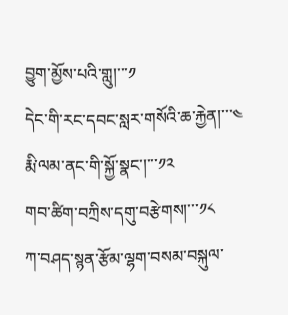བྱུག་མྱོས་པའི་གླུ།་་་༡
དེང་གི་རང་དབང་སླར་གསོའི་ཆ་རྐྱེན།་་་༤
རྨི་ལམ་ནང་གི་སྐྱོ་སྣང་།་་་༡༢
གབ་ཚིག་བཀྲིས་དགུ་བརྩེགས།་་་༡༨
ཀ་བཤད་སྙན་རྩོམ་ལྷག་བསམ་བསྐུལ་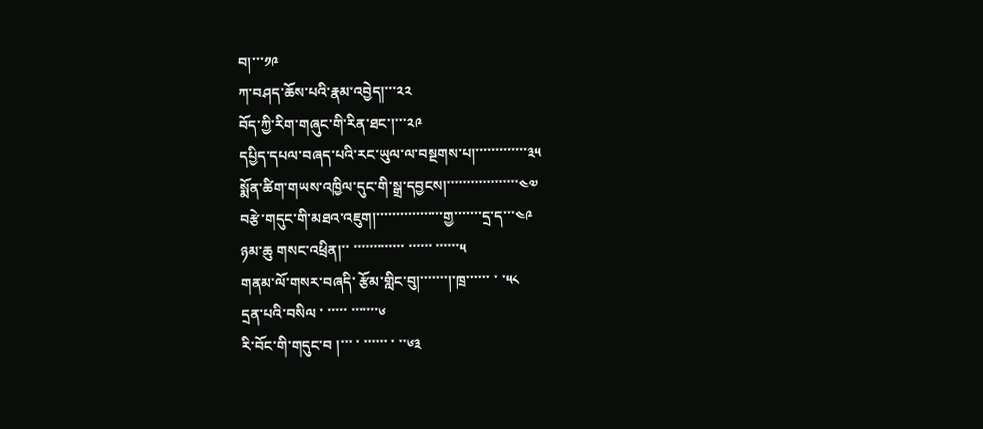བ།་་་༡༩
ཀ་བཤད་ཆོས་པའི་རྣམ་འབྱེད།་་་༢༢
བོད་ཀྱི་རིག་གཞུང་གི་རིན་ཐང་།་་་༢༩
དཔྱིད་དཔལ་བཞད་པའི་རང་ཡུལ་ལ་བསྔགས་པ།་་་་་་་་་་་་་༣༥
སྨོན་ཚིག་གཡས་འཁྱིལ་དུང་གི་སྒྲ་དབྱངས།་་་་་་་་་་་་་་་་་་༤༧
བརྩེ་གདུང་གི་མཐའ་འཇུག།་་་་་་་་་་་་་་་་་གྱ་་་་་་་དྲ་ད་་་༤༩
ཉམ་ཆུ གསང་འཕྲིན།་་ ་་་་་་་་་་་་་ ་་་་་་ ་་་་་་༥
གནམ་ལོ་གསར་བཞདི་ རྩོམ་གླིང་བུ།་་་་་་་།་ཁྲ་་་་་་ ་ ་༥༨
དྲན་པའི་བསིལ ་ ་་་་་ ་་་་་་་༦
རི་བོང་གི་གདུང་བ །་་་ ་ ་་་་་་ ་ ་་༦༣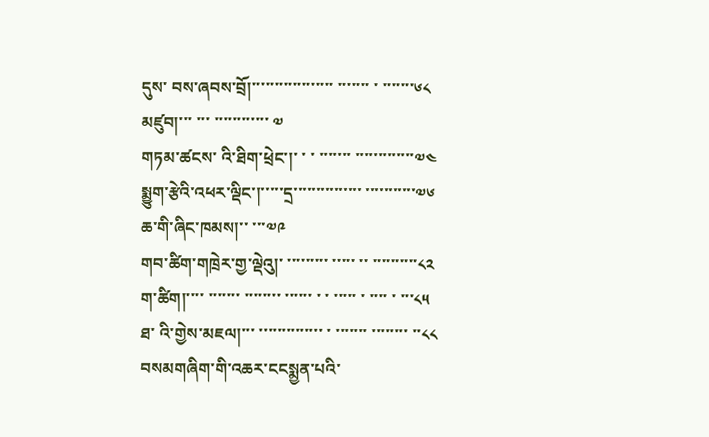དུས་ བས་ཞབས་བྲོ།་་་་་་་་་་་་་་་་་་ ་་་་་་་ ་ ་་་་་་་༦༨
མཛུབ།་་་ ་་་ ་་་་་་་་་་་་ ༧
གཏམ་ཚངས་ འི་ཐིག་ཕྲེང་།་ ་ ་ ་་་་་་་ ་་་་་་་་་་་་་༧༤
སྨྱུག་རྩེའི་འཕར་ལྡིང་།་་་་་དྲ་་་་་་་་་་་་་་་ ་་་་་་་་་་་༧༦
ཆ་གི་ཞིང་ཁམས།་་ ་་་༧༩
གབ་ཚིག་གཁྲེར་གྱ་ལྡེའུ།་ ་་་་་་་་་ ་་་་་ ་་ ་་་་་་་་་་༨༢
ག་ཚིག།་་་་ ་་་་་་་ ་་་་་་་་ ་་་་་་ ་ ་ ་་་་་ ་ ་་་་ ་ ་་་༨༥
ཐ་ འི་གྱེས་མཇལ།་་་ ་་་་་་་་་་་་་་ ་ ་་་་་་་ ་་་་་་་་ ་་༨༨
བསམགཞིག་གི་འཆར་ངངསྨྱན་པའི་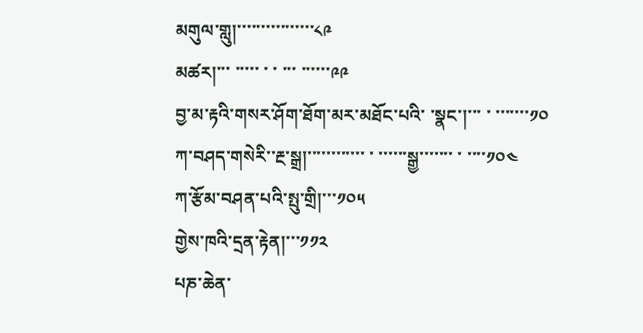མགུལ་གླུ།་་་་་་་་་་་་་་་་༨༩
མཚར།་་་ ་་་་་ ་ ་ ་་་ ་་་་་་༩༩
བྱ་མ་རྟའི་གསར་ཤོག་ཐོག་མར་མཐོང་པའི་ ་སྣང་།་་་ ་ ་་་་་་་༡༠
ཀ་བཤད་གསེརི་་རྔ་སྒྲ།་་་་་་་་་་་་ ་ ་་་་་་སྒྱ་་་་་་་ ་ ་་་་༡༠༤
ཀ་རྩོམ་བཤན་པའི་སྤུ་གྲི།་་་༡༠༥
གྱེས་ཁའི་དྲན་རྟེན།་་་༡༡༢
པཎ་ཆེན་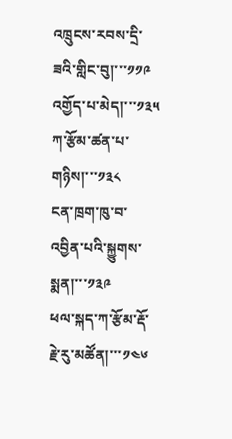འཁྲུངས་རབས་དྲི་ཟའི་གླིང་བུ།་་་༡༡༩
འགྱོད་པ་མེད།་་་༡༣༥
ཀ་རྩོམ་ཚན་པ་གཉིས།་་་༡༣༨
ངན་ཁྲག་ཁུ་བ་འབྱིན་པའི་སྐྱུགས་སྨན།་་་༡༣༩
ཕལ་སྐད་ཀ་རྩོམ་རྡོ་རྗེ་རུ་མཚོན།་་་༡༤༦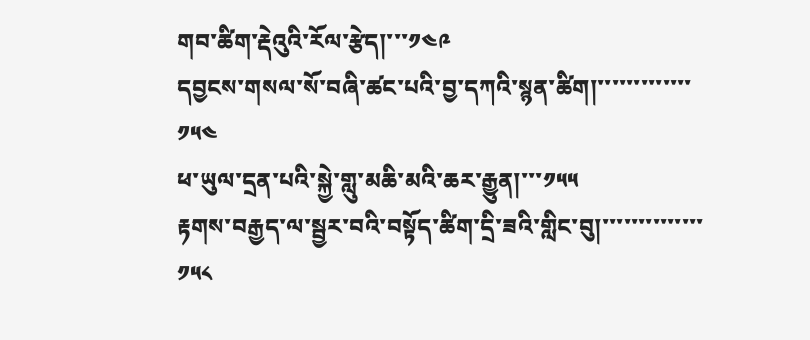གབ་ཚིག་རྡེའུའི་རོལ་རྩེད།་་་༡༤༩
དབྱངས་གསལ་སོ་བཞི་ཚང་པའི་བྱ་དཀའི་སྙན་ཚིག།་་་་་་་་་་་་་༡༥༤
ཕ་ཡུལ་དྲན་པའི་སྐྱེ་གླུ་མཆི་མའི་ཆར་རྒྱུན།་་་༡༥༥
རྟགས་བརྒྱད་ལ་སྦྱར་བའི་བསྟོད་ཚིག་དྲི་ཟའི་གླིང་བུ།་་་་་་་་་་་་་་༡༥༨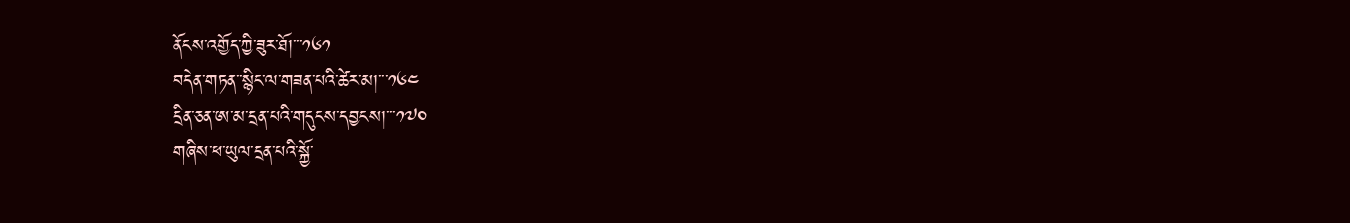ནོངས་འགྱོད་ཀྱི་ཟུར་ཐོ།་་་༡༦༡
བདེན་གཏན་་སྙིང་ལ་གཟན་པའི་ཚེར་མ།་་་༡༦༤
དྲིན་ཅན་ཨ་མ་དྲན་པའི་གདུངས་དབྱངས།་་་༡༧༠
གཞིས་ཕ་ཡུལ་དྲན་པའི་སྐྱོ་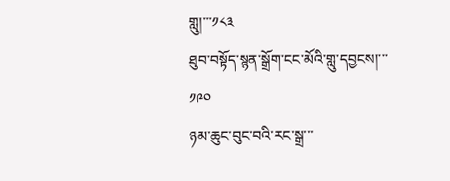གླུ།་་་༡༨༣
ཐུབ་བསྟོད་སྙན་སྒྲོག་ངང་མོའི་གླུ་དབྱངས།་་་༡༩༠
ཉམ་ཆུང་བུང་བའི་རང་སྒྲ་་་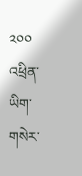༢༠༠
འཕྲིན་ཡིག་གསེར་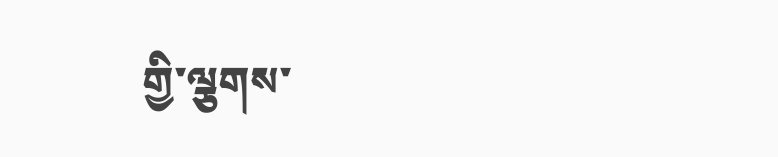གྱི་ལྕགས་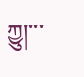ཀྱུ།་་་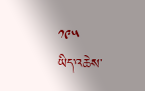༡༩༥
ཡིད་འཆེས་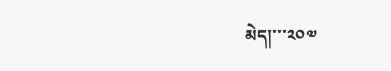མེད།་་་༢༠༧